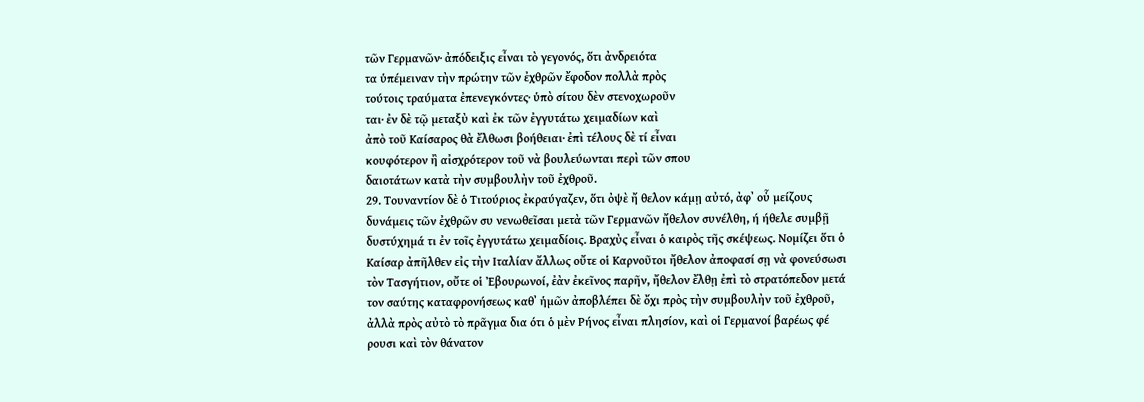τῶν Γερμανῶν· ἀπόδειξις εἶναι τὸ γεγονός, ὅτι ἀνδρειότα
τα ὑπέμειναν τὴν πρώτην τῶν ἐχθρῶν ἔφοδον πολλὰ πρὸς
τούτοις τραύματα ἐπενεγκόντες· ὑπὸ σίτου δὲν στενοχωροῦν
ται· ἐν δὲ τῷ μεταξὺ καὶ ἐκ τῶν ἐγγυτάτω χειμαδίων καὶ
ἀπὸ τοῦ Καίσαρος θὰ ἔλθωσι βοήθειαι· ἐπὶ τέλους δὲ τί εἶναι
κουφότερον ἢ αἰσχρότερον τοῦ νὰ βουλεύωνται περὶ τῶν σπου
δαιοτάτων κατὰ τὴν συμβουλὴν τοῦ ἐχθροῦ.
29. Τουναντίον δὲ ὁ Τιτούριος ἐκραύγαζεν, ὅτι ὀψὲ ἤ θελον κάμῃ αὐτό, ἀφ᾽ οὗ μείζους δυνάμεις τῶν ἐχθρῶν συ νενωθεῖσαι μετὰ τῶν Γερμανῶν ἤθελον συνέλθη, ή ήθελε συμβῇ δυστύχημά τι ἐν τοῖς ἐγγυτάτω χειμαδίοις. Βραχὺς εἶναι ὁ καιρὸς τῆς σκέψεως. Νομίζει ὅτι ὁ Καίσαρ ἀπῆλθεν εἰς τὴν Ιταλίαν ἄλλως οὔτε οἱ Καρνοῦτοι ἤθελον ἀποφασί σῃ νὰ φονεύσωσι τὸν Τασγήτιον, οὔτε οἱ Ἐβουρωνοί, ἐὰν ἐκεῖνος παρῆν, ἤθελον ἔλθῃ ἐπὶ τὸ στρατόπεδον μετά τον σαύτης καταφρονήσεως καθ᾿ ἡμῶν ἀποβλέπει δὲ ὄχι πρὸς τὴν συμβουλὴν τοῦ ἐχθροῦ, ἀλλὰ πρὸς αὐτὸ τὸ πρᾶγμα δια ότι ὁ μὲν Ρήνος εἶναι πλησίον, καὶ οἱ Γερμανοί βαρέως φέ ρουσι καὶ τὸν θάνατον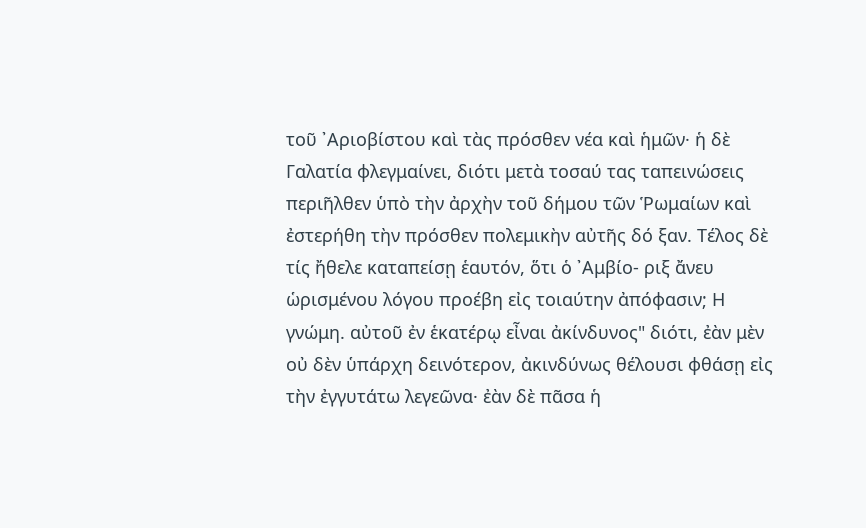τοῦ ᾿Αριοβίστου καὶ τὰς πρόσθεν νέα καὶ ἡμῶν· ἡ δὲ Γαλατία φλεγμαίνει, διότι μετὰ τοσαύ τας ταπεινώσεις περιῆλθεν ὑπὸ τὴν ἀρχὴν τοῦ δήμου τῶν Ῥωμαίων καὶ ἐστερήθη τὴν πρόσθεν πολεμικὴν αὐτῆς δό ξαν. Τέλος δὲ τίς ἤθελε καταπείσῃ ἑαυτόν, ὅτι ὁ ᾿Αμβίο- ριξ ἄνευ ὡρισμένου λόγου προέβη εἰς τοιαύτην ἀπόφασιν; Η γνώμη. αὐτοῦ ἐν ἑκατέρῳ εἶναι ἀκίνδυνος" διότι, ἐὰν μὲν οὐ δὲν ὑπάρχη δεινότερον, ἀκινδύνως θέλουσι φθάσῃ εἰς τὴν ἐγγυτάτω λεγεῶνα· ἐὰν δὲ πᾶσα ἡ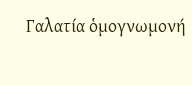Γαλατία ὁμογνωμονή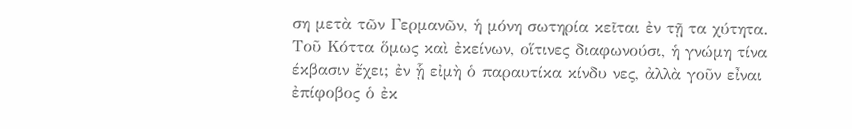ση μετὰ τῶν Γερμανῶν, ἡ μόνη σωτηρία κεῖται ἐν τῇ τα χύτητα. Τοῦ Κόττα ὅμως καὶ ἐκείνων, οἵτινες διαφωνούσι, ἡ γνώμη τίνα έκβασιν ἔχει; ἐν ᾗ εἰμὴ ὁ παραυτίκα κίνδυ νες, ἀλλὰ γοῦν εἶναι ἐπίφοβος ὁ ἐκ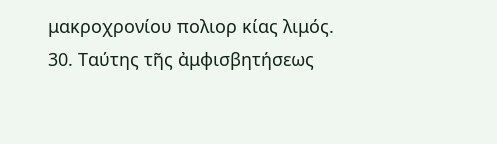μακροχρονίου πολιορ κίας λιμός.
30. Ταύτης τῆς ἀμφισβητήσεως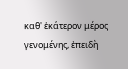καθ' ἑκάτερον μέρος γενομένης, ἐπειδὴ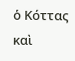ὁ Κόττας καὶ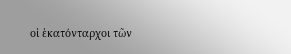οἱ ἑκατόνταρχοι τῶν